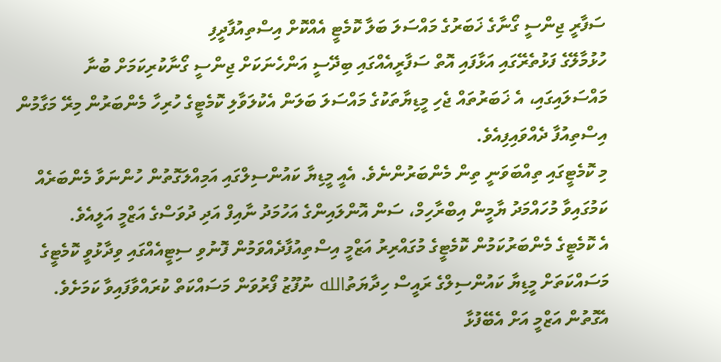ސަފާރީ ޖިންސީ ގޯނާގެ ޚަބަރުގެ މައްސަލަ ބަލާ ކޮމެޓީ އެއްކޮށް އިސްތިއުފާދީފި
ހުޅުމާލޭގެ ފަޅުތެރޭގައި އަޅާފައި އޮތް ސަފާރީއެއްގައި ބިދޭސީ އަންހެނަކަށް ޖިންސީ ގޯނާކުރިކަމަށް ބުނާ މައްސަލައިގައި، އެ ޚަބަރުތައް ޖެހި މީޑިޔާތަކުގެ މައްސަލަ ބަލަން އެކުލަވާލި ކޮމެޓީގެ ހުރިހާ މެންބަރުން މިރޭ މަގާމުން އިސްތިއުފާ ދެއްވައިފިއެވެ.
މި ކޮމެޓީގައި ތިއްބަވަނީ ތިން މެންބަރުންނެވެ. އެއީ މީޑިޔާ ކައުންސިލްގައި އަމިއްލަގޮތުން ހުންނަވާ މެންބަރެއް ކަމުގައިވާ މުހައްމަދު ޔާމީން އިބްރާހިމް، ސަން އޮންލައިންގެ އަހުމަދު ނާއިފް އަދި ދުވަސްގެ އަޒްމީ އަލީއެވެ.
އެ ކޮމެޓީގެ މެންބަރުކަމުން ކޮމެޓީގެ މުގައްރިރު އަޒްމީ އިސްތިއުފާދެއްވަމުން ފޮނުވި ސިޓީއެއްގައި ވިދާޅުވީ ކޮމެޓީގެ މަސައްކަތަށް މީޑިޔާ ކައުންސިލްގެ ރައީސް ހިދާޔަތުالله ނުފޫޒު ފޯރުވަން މަސައްކަތް ކުރައްވާފައިވާ ކަމަށެވެ. އެގޮތުން އަޒްމީ އަށް އެބޭފުޅާ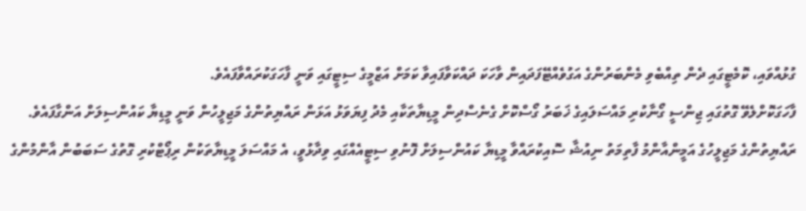ގުޅުއްވައި، ކޮމެޓީގައި ދެން ތިއްބެވި މެންބަރުންގެ އަގުވެއްޓޭފަދައިން ވާހަކަ ދައްކަވާފައިވާ ކަމަށް އަޒްމީގެ ސިޓީގައި ވަނީ ފާހަގަކުރައްވާފައެވެ.
ފާހަގަކޮށްލެވޭ ގޮތުގައި ޖިންސީ ގޯނާކުރި މައްސަލައިގެ ޚަބަރު ގޯސްކޮށް ގެނެސްދިން މީޑިޔާތަކާއި މެދު ފިޔަވަޅު އަޅަން ރައްޔިތުންގެ މަޖިލީހުން ވަނީ މީޑިޔާ ކައުންސިލަށް އަންގާފައެވެ.
ރައްޔިތުންގެ މަޖިލީހުގެ އަމީންއާންމު ފާތިމަތު ނިއުޝާ ސޮއިކުރައްވާ މީޑިޔާ ކައުންސިލަށް ފޮނުވި ސިޓީއެއްގައި ވިދާޅުވީ، އެ މައްސަލަ މީޑިޔާތަކުން ރިޕޯޓްކުރި ގޮތުގެ ސަބަބުން އާންމުންގެ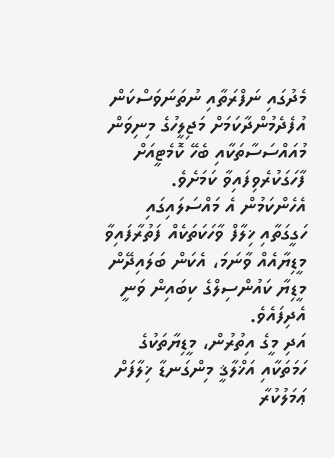މެދުގައި ނަފްރަތާއި ނުތަނަވަސްކަން އުފެދެމުންދާކަމަށް މަޖިލީހުގެ މިނިވަން މުއައްސަސާތަކާއި ބެހޭ ކޮމެޓީއަށް ފާހަގަކުރެވިފައިވާ ކަމަށެވެ.
އެހެންކަމުން އެ މައްސަލައިގައި ހަގީގަތާއި ޚިލާފް ވާހަކަތަކެއް ފަތުރާފައިވާ މީޑިޔާއެއް ވާނަމަ، އެކަން ބަލައިދޭން މީޑިޔާ ކައުންސިލްގެ ކިބައިން ވަނީ އެދިފައެވެ.
އަދި މީގެ އިތުރުން، މީޑިޔާތަކުގެ ހަމަތަކާއި އަޚްލާޤީ މިންގަނޑާ ޚިލާފަށް ޢަމަލުކުރާ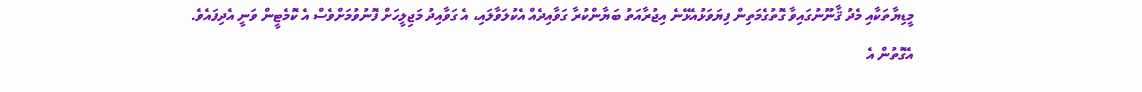މީޑިޔާތަކާއި މެދު ޤާނޫނުގައިވާ ގޮތުގެމަތިން ފިޔަވަޅުއެޅޭނެ އިޖުރާއަތު ބަޔާންކުރާ ގަވާއިދެއް އެކުލަވާލައި، އެ ގަވާއިދު މަޖިލީހަށް ފޮނުވުމަށްވެސް އެ ކޮމެޓީން ވަނީ އެދިފައެވެ.
އެގޮތުން އެ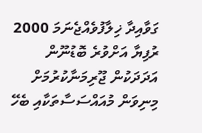ގަވާއިދާ ޚިލާފުވެއްޖެނަމަ 2000 ރުފިޔާ އަށްވުރެ ބޮޑުނޫން އަދަދަކުން ޖޫރިމަނާކުރުމަށް މިނިވަން މުއައްސަސާތަކާއި ބެހޭ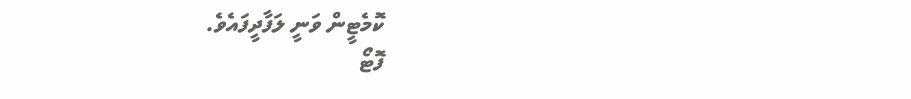ކޮމެޓީން ވަނީ ލަފާދީފައެވެ.
ފޮޓޯ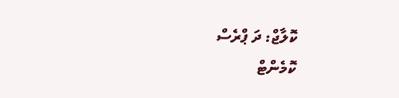ކޮލާޖް: ދަ ޕްރެސް
ކޮމެންޓް